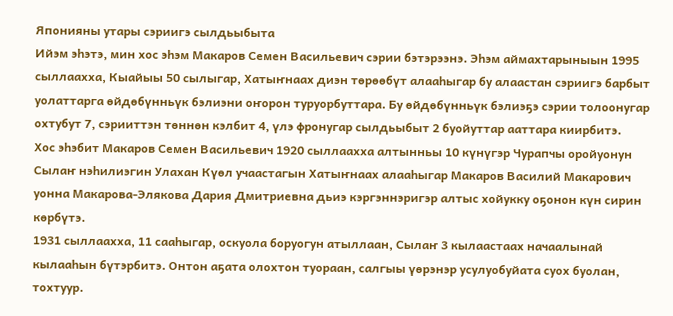Японияны утары сэриигэ сылдьыбыта
Ийэм эһэтэ, мин хос эһэм Макаров Семен Васильевич сэрии бэтэрээнэ. Эһэм аймахтарыныын 1995 сыллаахха, Кыайыы 50 сылыгар, Хатыҥнаах диэн төрөөбүт алааһыгар бу алаастан сэриигэ барбыт уолаттарга өйдөбүнньүк бэлиэни оҥорон туруорбуттара. Бу өйдөбүнньүк бэлиэҕэ сэрии толоонугар охтубут 7, сэрииттэн төннөн кэлбит 4, үлэ фронугар сылдьыбыт 2 буойуттар ааттара киирбитэ.
Хос эһэбит Макаров Семен Васильевич 1920 сыллаахха алтынньы 10 күнүгэр Чурапчы оройуонун Сылаҥ нэһилиэгин Улахан Күөл учаастагын Хатыҥнаах алааһыгар Макаров Василий Макарович уонна Макарова-Элякова Дария Дмитриевна дьиэ кэргэннэригэр алтыс хойукку оҕонон күн сирин көрбүтэ.
1931 сыллаахха, 11 сааһыгар, оскуола боруогун атыллаан, Сылаҥ 3 кылаастаах начаалынай кылааһын бүтэрбитэ. Онтон аҕата олохтон туораан, салгыы үөрэнэр усулуобуйата суох буолан, тохтуур.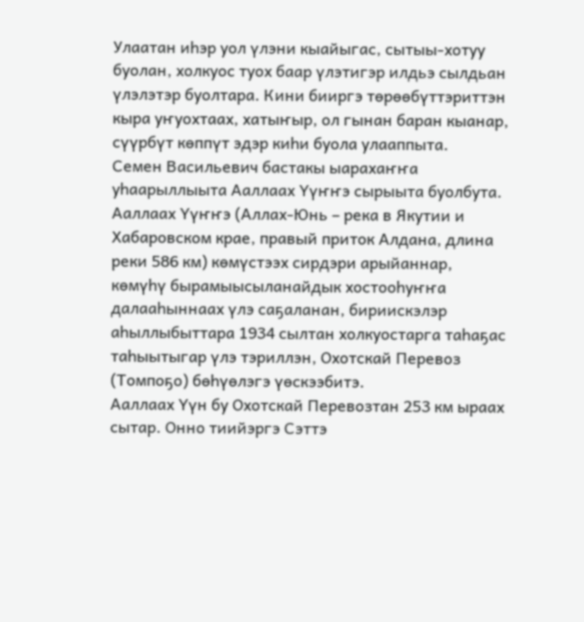Улаатан иһэр уол үлэни кыайыгас, сытыы-хотуу буолан, холкуос туох баар үлэтигэр илдьэ сылдьан үлэлэтэр буолтара. Кини бииргэ төрөөбүттэриттэн кыра уҥуохтаах, хатыҥыр, ол гынан баран кыанар, сүүрбүт көппүт эдэр киһи буола улааппыта.
Семен Васильевич бастакы ыарахаҥҥа уһаарыллыыта Ааллаах Үүҥҥэ сырыыта буолбута. Ааллаах Үүҥҥэ (Аллах-Юнь – река в Якутии и Хабаровском крае, правый приток Алдана, длина реки 586 км) көмүстээх сирдэри арыйаннар, көмүһү бырамыысыланайдык хостооһуҥҥа далааһыннаах үлэ саҕаланан, бириискэлэр аһыллыбыттара 1934 сылтан холкуостарга таһаҕас таһыытыгар үлэ тэриллэн, Охотскай Перевоз (Томпоҕо) бөһүөлэгэ үөскээбитэ.
Ааллаах Үүн бу Охотскай Перевозтан 253 км ыраах сытар. Онно тиийэргэ Сэттэ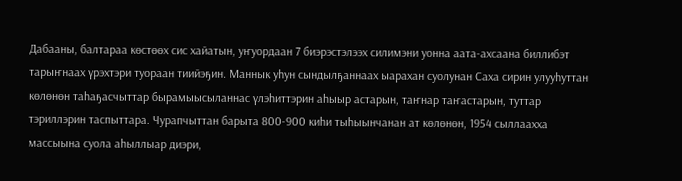Дабааны, балтараа көстөөх сис хайатын, уҥуордаан 7 биэрэстэлээх силимэни уонна аата-ахсаана биллибэт тарыҥнаах үрэхтэри туораан тиийэҕин. Маннык уһун сындылҕаннаах ыарахан суолунан Саха сирин улууһуттан көлөнөн таһаҕасчыттар бырамыысыланнас үлэһиттэрин аһыыр астарын, таҥнар таҥастарын, туттар тэриллэрин таспыттара. Чурапчыттан барыта 800-900 киһи тыһыынчанан ат көлөнөн, 1954 сыллаахха массыына суола аһыллыар диэри,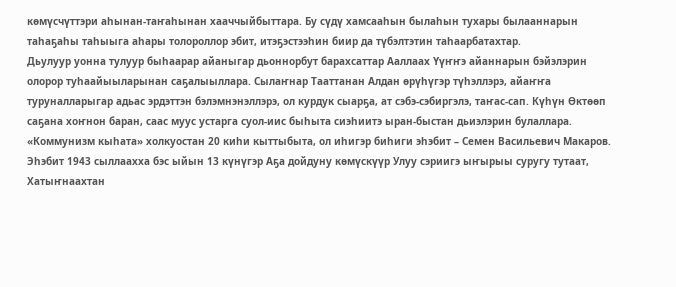көмүсчүттэри аһынан-таҥаһынан хааччыйбыттара. Бу сүдү хамсааһын былаһын тухары былааннарын таһаҕаһы таһыыга аһары толороллор эбит, итэҕэстээһин биир да түбэлтэтин таһаарбатахтар.
Дьулуур уонна тулуур быһаарар айаныгар дьоннорбут барахсаттар Ааллаах Үүҥҥэ айаннарын бэйэлэрин олорор туһаайыыларынан саҕалыыллара. Сылаҥнар Тааттанан Алдан өрүһүгэр түһэллэрэ, айаҥҥа туруналларыгар адьас эрдэттэн бэлэмнэнэллэрэ, ол курдук сыарҕа, ат сэбэ-сэбиргэлэ, таҥас-сап. Күһүн Өктөөп саҕана хоҥнон баран, саас муус устарга суол-иис быһыта сиэһиитэ ыран-быстан дьиэлэрин булаллара. «Коммунизм кыһата» холкуостан 20 киһи кыттыбыта, ол иһигэр биһиги эһэбит – Семен Васильевич Макаров.
Эһэбит 1943 сыллаахха бэс ыйын 13 күнүгэр Аҕа дойдуну көмүскүүр Улуу сэриигэ ыҥырыы суругу тутаат, Хатыҥнаахтан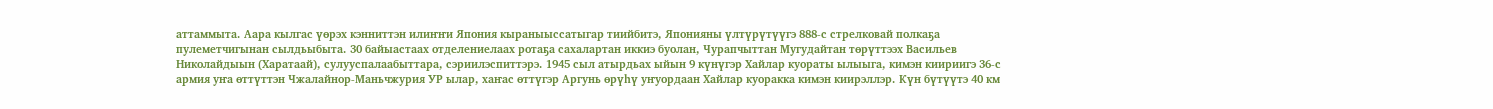аттаммыта. Аара кылгас үөрэх кэнниттэн илиҥҥи Япония кыраныыссатыгар тиийбитэ, Японияны үлтүрүтүүгэ 888-с стрелковай полкаҕа пулеметчигынан сылдьыбыта. 30 байыастаах отделениелаах ротаҕа сахалартан иккиэ буолан, Чурапчыттан Мугудайтан төрүттээх Васильев Николайдыын (Харатаай), сулууспалаабыттара, сэриилэспиттэрэ. 1945 сыл атырдьах ыйын 9 күнүгэр Хайлар куораты ылыыга, кимэн киириигэ 36-с армия уҥа өттүттэн Чжалайнор-Маньчжурия УР ылар, хаҥас өттүгэр Аргунь өрүһү уҥуордаан Хайлар куоракка кимэн киирэллэр. Күн бүтүүтэ 40 км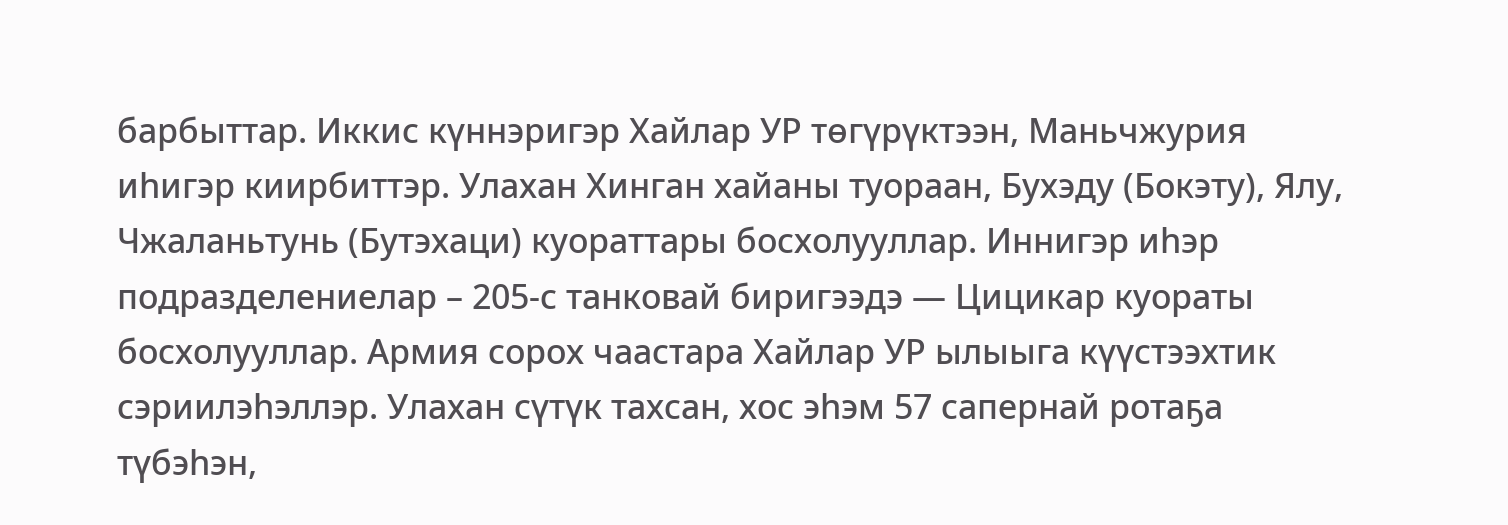барбыттар. Иккис күннэригэр Хайлар УР төгүрүктээн, Маньчжурия иһигэр киирбиттэр. Улахан Хинган хайаны туораан, Бухэду (Бокэту), Ялу, Чжаланьтунь (Бутэхаци) куораттары босхолууллар. Иннигэр иһэр подразделениелар – 205-с танковай биригээдэ — Цицикар куораты босхолууллар. Армия сорох чаастара Хайлар УР ылыыга күүстээхтик сэриилэһэллэр. Улахан сүтүк тахсан, хос эһэм 57 сапернай ротаҕа түбэһэн,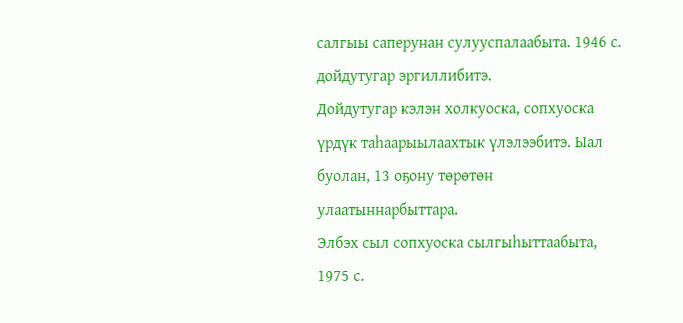салгыы саперунан сулууспалаабыта. 1946 с. дойдутугар эргиллибитэ.
Дойдутугар кэлэн холкуоска, сопхуоска үрдүк таһаарыылаахтык үлэлээбитэ. Ыал буолан, 13 оҕону төрөтөн улаатыннарбыттара.
Элбэх сыл сопхуоска сылгыһыттаабыта, 1975 с.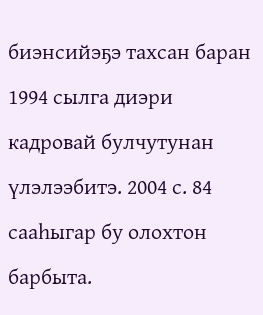биэнсийэҕэ тахсан баран 1994 сылга диэри кадровай булчутунан үлэлээбитэ. 2004 с. 84 сааһыгар бу олохтон барбыта.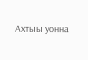Ахтыы уонна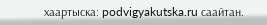хаартыска: podvigyakutska.ru саайтан.